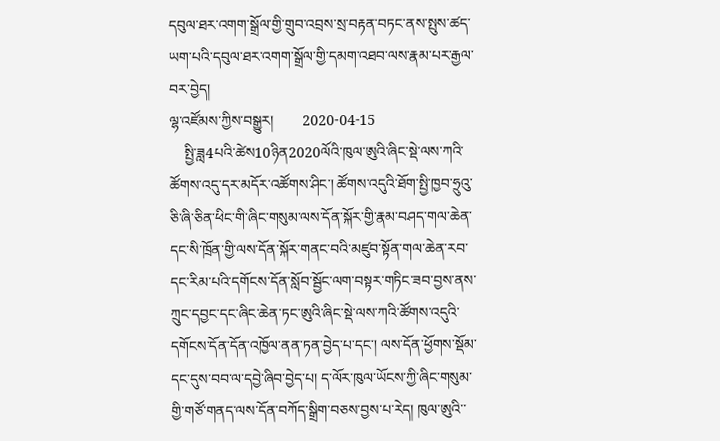དབུལ་ཐར་འགག་སྒྲོལ་གྱི་གྲུབ་འབྲས་སྲ་བརྟན་བཏང་ནས་སྤུས་ཚད་ཡག་པའི་དབུལ་ཐར་འགག་སྒྲོལ་གྱི་དམག་འཐབ་ལས་རྣམ་པར་རྒྱལ་བར་བྱེད།
ལྷ་འཛོམས་ཀྱིས་བསྒྱུར།        2020-04-15
    སྤྱི་ཟླ4པའི་ཚེས10ཉིན2020ལོའི་ཁུལ་ཨུའི་ཞིང་སྡེ་ལས་ཀའི་ཚོགས་འདུ་དར་མདོར་འཚོགས་ཤིང་། ཚོགས་འདུའི་ཐོག་སྤྱི་ཁྱབ་ཧྲུའུ་ཅི་ཞི་ཅིན་ཕིང་གི་ཞིང་གསུམ་ལས་དོན་སྐོར་གྱི་རྣམ་བཤད་གལ་ཆེན་དང་སི་ཁྲོན་གྱི་ལས་དོན་སྐོར་གནང་བའི་མཛུབ་སྟོན་གལ་ཆེན་རབ་དང་རིམ་པའི་དགོངས་དོན་སློབ་སྦྱོང་ལག་བསྟར་གཏིང་ཟབ་བྱས་ནས་ཀྲུང་དབྱང་དང་ཞིང་ཆེན་ཏང་ཨུའི་ཞིང་སྡེ་ལས་ཀའི་ཚོགས་འདུའི་དགོངས་དོན་དོན་འཁྱོལ་ནན་ཏན་བྱེད་པ་དང་། ལས་དོན་ཕྱོགས་སྡོམ་དང་དུས་བབ་ལ་དབྱེ་ཞིབ་བྱེད་པ། ད་ལོར་ཁུལ་ཡོངས་ཀྱི་ཞིང་གསུམ་གྱི་གཙོ་གནད་ལས་དོན་བཀོད་སྒྲིག་བཅས་བྱས་པ་རེད། ཁུལ་ཨུའི་་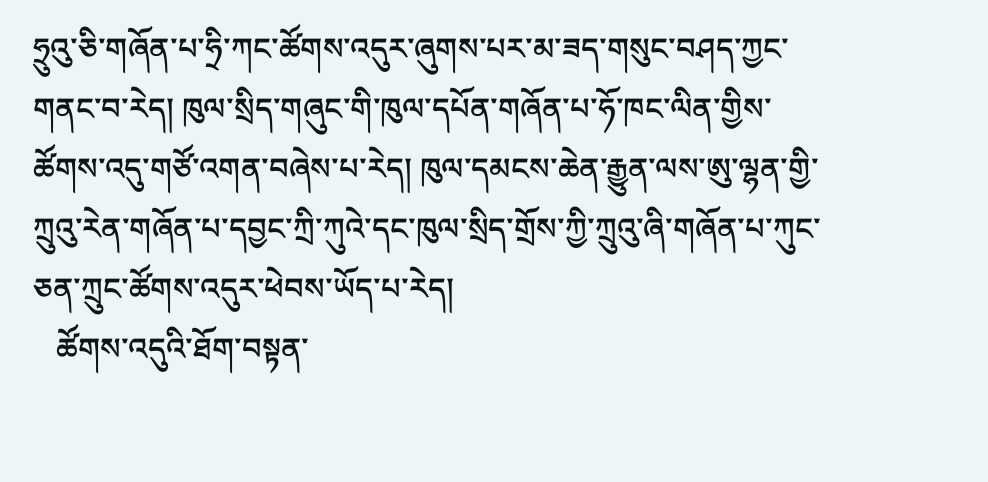ཧྲུའུ་ཅི་གཞོན་པ་ཧྲི་ཀང་ཚོགས་འདུར་ཞུགས་པར་མ་ཟད་གསུང་བཤད་ཀྱང་གནང་བ་རེད། ཁུལ་སྲིད་གཞུང་གི་ཁུལ་དཔོན་གཞོན་པ་ཧོ་ཁང་ལིན་གྱིས་ཚོགས་འདུ་གཙོ་འགན་བཞེས་པ་རེད། ཁུལ་དམངས་ཆེན་རྒྱུན་ལས་ཨུ་ལྷན་གྱི་ཀྲུའུ་རེན་གཞོན་པ་དབྱང་ཀྲི་ཀུའེ་དང་ཁུལ་སྲིད་གྲོས་ཀྱི་ཀྲུའུ་ཞི་གཞོན་པ་ཀུང་ཅན་ཀྲུང་ཚོགས་འདུར་ཕེབས་ཡོད་པ་རེད།
   ཚོགས་འདུའི་ཐོག་བསྟན་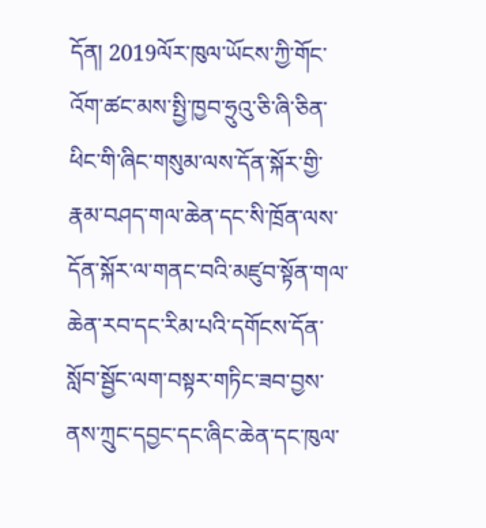དོན། 2019ལོར་ཁུལ་ཡོངས་ཀྱི་གོང་འོག་ཚང་མས་སྤྱི་ཁྱབ་ཧྲུའུ་ཅི་ཞི་ཅིན་ཕིང་གི་ཞིང་གསུམ་ལས་དོན་སྐོར་གྱི་རྣམ་བཤད་གལ་ཆེན་དང་སི་ཁྲོན་ལས་དོན་སྐོར་ལ་གནང་བའི་མཛུབ་སྟོན་གལ་ཆེན་རབ་དང་རིམ་པའི་དགོངས་དོན་སློབ་སྦྱོང་ལག་བསྟར་གཏིང་ཟབ་བྱས་ནས་ཀྲུང་དབྱང་དང་ཞིང་ཆེན་དང་ཁུལ་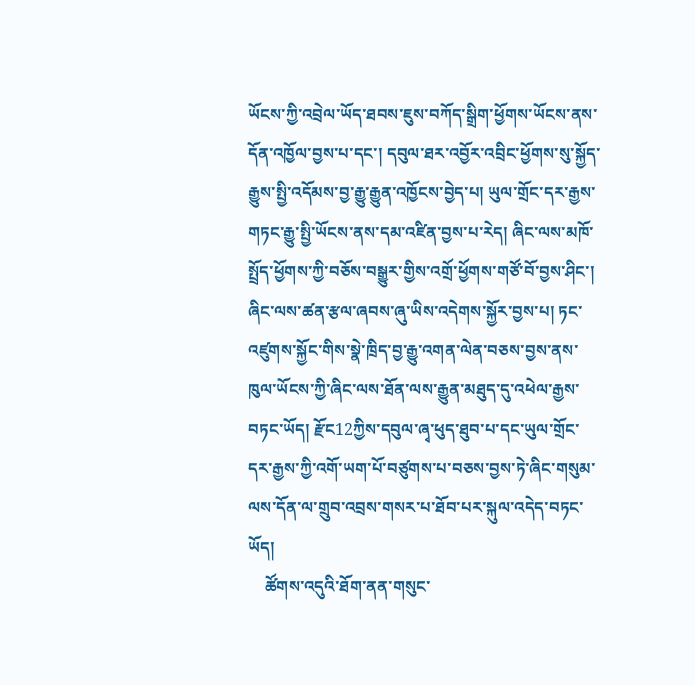ཡོངས་ཀྱི་འབྲེལ་ཡོད་ཐབས་ཇུས་བཀོད་སྒྲིག་ཕྱོགས་ཡོངས་ནས་དོན་འཁྱོལ་བྱས་པ་དང་། དབུལ་ཐར་འབྱོར་འབྲིང་ཕྱོགས་སུ་སྐྱོད་རྒྱུས་སྤྱི་འདོམས་བྱ་རྒྱུ་རྒྱུན་འཁྱོངས་བྱེད་པ། ཡུལ་གྲོང་དར་རྒྱས་གཏང་རྒྱུ་སྤྱི་ཡོངས་ནས་དམ་འཛིན་བྱས་པ་རེད། ཞིང་ལས་མཁོ་སྤྲོད་ཕྱོགས་ཀྱི་བཅོས་བསྒྱུར་གྱིས་འགྲོ་ཕྱོགས་གཙོ་བོ་བྱས་ཤིང་། ཞིང་ལས་ཚན་རྩལ་ཞབས་ཞུ་ཡིས་འདེགས་སྐྱོར་བྱས་པ། ཏང་འཛུགས་སྐྱོང་གིས་སྣེ་ཁྲིད་བྱ་རྒྱུ་འགན་ལེན་བཅས་བྱས་ནས་ཁུལ་ཡོངས་ཀྱི་ཞིང་ལས་ཐོན་ལས་རྒྱུན་མཐུད་དུ་འཕེལ་རྒྱས་བཏང་ཡོད། རྫོང12ཀྱིས་དབུལ་ཞྭ་ཕུད་ཐུབ་པ་དང་ཡུལ་གྲོང་དར་རྒྱས་ཀྱི་འགོ་ཡག་པོ་བཙུགས་པ་བཅས་བྱས་ཏེ་ཞིང་གསུམ་ལས་དོན་ལ་གྲུབ་འབྲས་གསར་པ་ཐོབ་པར་སྐུལ་འདེད་བཏང་ཡོད།
    ཚོགས་འདུའི་ཐོག་ནན་གསུང་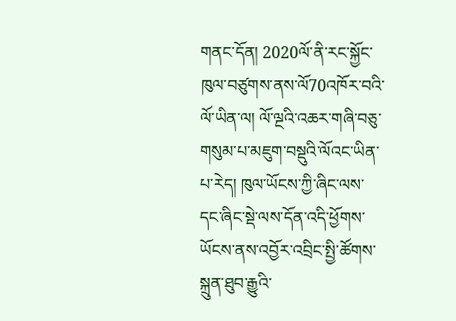གནང་དོན། 2020ལོ་ནི་རང་སྐྱོང་ཁུལ་བཙུགས་ནས་ལོ70འཁོར་བའི་ལོ་ཡིན་ལ། ལོ་ལྔའི་འཆར་གཞི་བཅུ་གསུམ་པ་མཇུག་བསྡུའི་ལོའང་ཡིན་པ་རེད། ཁུལ་ཡོངས་ཀྱི་ཞིང་ལས་དང་ཞིང་སྡེ་ལས་དོན་འདི་ཕྱོགས་ཡོངས་ནས་འབྱོར་འབྲིང་སྤྱི་ཚོགས་སྐྲུན་ཐུབ་རྒྱུའི་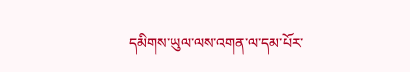དམིགས་ཡུལ་ལས་འགན་ལ་དམ་པོར་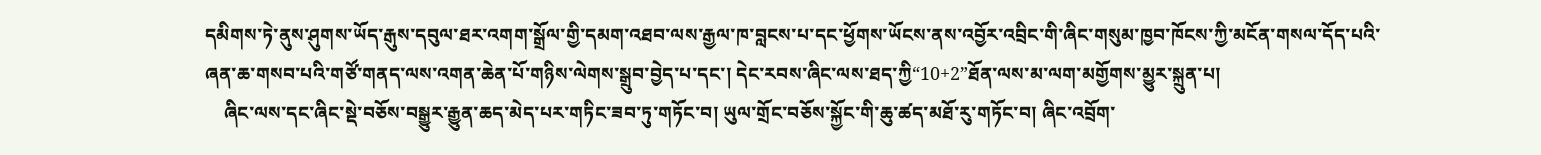དམིགས་ཏེ་ནུས་ཤུགས་ཡོད་རྒུས་དབུལ་ཐར་འགག་སྒྲོལ་གྱི་དམག་འཐབ་ལས་རྒྱལ་ཁ་བླངས་པ་དང་ཕྱོགས་ཡོངས་ནས་འབྱོར་འབྲིང་གི་ཞིང་གསུམ་ཁྱབ་ཁོངས་ཀྱི་མངོན་གསལ་དོད་པའི་ཞན་ཆ་གསབ་པའི་གཙོ་གནད་ལས་འགན་ཆེན་པོ་གཉིས་ལེགས་སྒྲུབ་བྱེད་པ་དང་། དེང་རབས་ཞིང་ལས་ཐད་ཀྱི“10+2”ཐོན་ལས་མ་ལག་མགྱོགས་མྱུར་སྐྲུན་པ།
    ཞིང་ལས་དང་ཞིང་སྡེ་བཅོས་བསྒྱུར་རྒྱུན་ཆད་མེད་པར་གཏིང་ཟབ་ཏུ་གཏོང་བ། ཡུལ་གྲོང་བཅོས་སྐྱོང་གི་ཆུ་ཚད་མཐོ་རུ་གཏོང་བ། ཞིང་འབྲོག་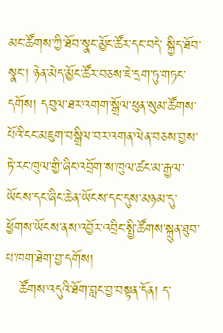མང་ཚོགས་ཀྱི་ཐོབ་སྣང་མྱོང་ཚོར་དང་བདེ་ སྐྱིད་ཐོབ་སྣང་། ཉེན་མེད་མྱོང་ཚོར་བཅས་ཇེ་དྲག་ཏུ་གཏང་དགོས། དབུལ་ཐར་འགག་སྒྲོལ་ཕུན་སུམ་ཚོགས་པོའི་ངང་མཇུག་བསྒྲིལ་བར་འགན་ལེན་བཅས་བྱས་ཏེ་རང་ཁུལ་གྱི་ཞིང་འབྲོག་ས་ཁུལ་ཚང་མ་རྒྱལ་ཡོངས་དང་ཞིང་ཆེན་ཡོངས་དང་དུས་མཉམ་དུ་ཕྱོགས་ཡོངས་ནས་འབྱོར་འབྲིང་སྤྱི་ཚོགས་སྐྲུན་ཐུབ་པ་ཁག་ཐེག་བྱ་དགོས།
   ཚོགས་འདུའི་ཐོག་བླང་བྱ་བསྟན་དོན། ད་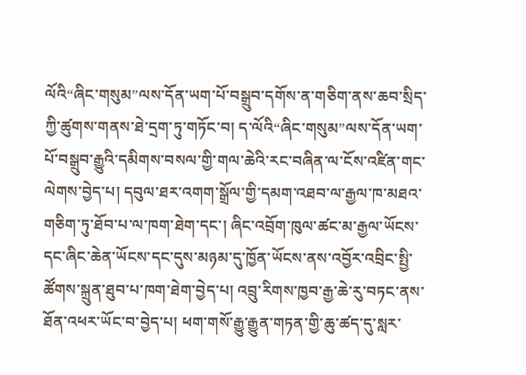ལོའི“ཞིང་གསུམ”ལས་དོན་ཡག་པོ་བསྒྲུབ་དགོས་ན་གཅིག་ནས་ཆབ་སྲིད་ཀྱི་ཚུགས་གནས་ཐེ་དྲག་ཏུ་གཏོང་བ། ད་ལོའི“ཞིང་གསུམ”ལས་དོན་ཡག་པོ་བསྒྲུབ་རྒྱུའི་དམིགས་བསལ་གྱི་གལ་ཆེའི་རང་བཞིན་ལ་ངོས་འཛིན་གང་ལེགས་བྱེད་པ། དབུལ་ཐར་འགག་སྒྲོལ་གྱི་དམག་འཐབ་ལ་རྒྱལ་ཁ་མཐའ་གཅིག་ཏུ་ཐོབ་པ་ལ་ཁག་ཐེག་དང་། ཞིང་འབྲོག་ཁུལ་ཚང་མ་རྒྱལ་ཡོངས་དང་ཞིང་ཆེན་ཡོངས་དང་དུས་མཉམ་དུ་ཁྱོན་ཡོངས་ནས་འབྱོར་འབྲིང་སྤྱི་ཚོགས་སྐྲུན་ཐུབ་པ་ཁག་ཐེག་བྱེད་པ། འབྲུ་རིགས་ཁྱབ་རྒྱ་ཆེ་རུ་བཏང་ནས་ཐོན་འཕར་ཡོང་བ་བྱེད་པ། ཕག་གསོ་རྒྱུ་རྒྱུན་གཏན་གྱི་ཆུ་ཚད་དུ་སླར་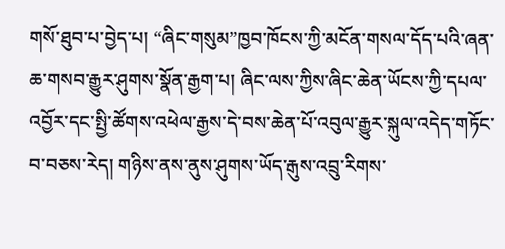གསོ་ཐུབ་པ་བྱེད་པ། “ཞིང་གསུམ”ཁྱབ་ཁོངས་ཀྱི་མངོན་གསལ་དོད་པའི་ཞན་ཆ་གསབ་རྒྱུར་ཤུགས་སྣོན་རྒྱག་པ། ཞིང་ལས་ཀྱིས་ཞིང་ཆེན་ཡོངས་ཀྱི་དཔལ་འབྱོར་དང་སྤྱི་ཚོགས་འཕེལ་རྒྱས་དེ་བས་ཆེན་པོ་འབུལ་རྒྱུར་སྐུལ་འདེད་གཏོང་བ་བཅས་རེད། གཉིས་ནས་ནུས་ཤུགས་ཡོད་རྒུས་འབྲུ་རིགས་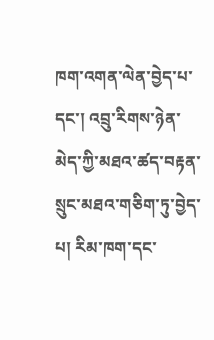ཁག་འགན་ལེན་བྱེད་པ་དང་། འབྲུ་རིགས་ཉེན་མེད་ཀྱི་མཐའ་ཚད་བརྟན་སྲུང་མཐའ་གཅིག་ཏུ་བྱེད་པ། རིམ་ཁག་དང་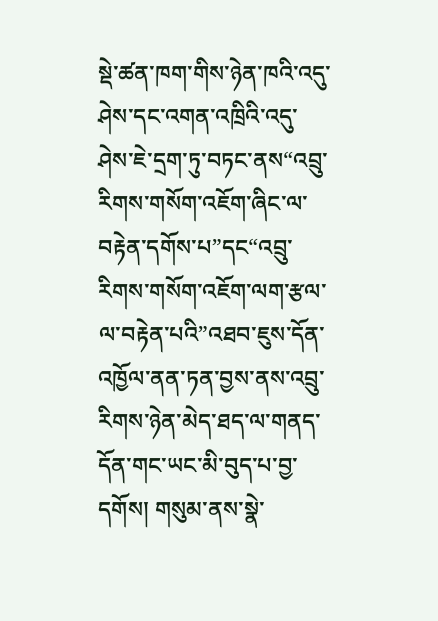སྡེ་ཚན་ཁག་གིས་ཉེན་ཁའི་འདུ་ཤེས་དང་འགན་འཁྲིའི་འདུ་ཤེས་ཇེ་དྲག་ཏུ་བཏང་ནས“འབྲུ་རིགས་གསོག་འཇོག་ཞིང་ལ་བརྟེན་དགོས་པ”དང“འབྲུ་རིགས་གསོག་འཇོག་ལག་རྩལ་ལ་བརྟེན་པའི”འཐབ་ཇུས་དོན་འཁྱོལ་ནན་ཏན་བྱས་ནས་འབྲུ་རིགས་ཉེན་མེད་ཐད་ལ་གནད་དོན་གང་ཡང་མི་བུད་པ་བྱ་དགོས། གསུམ་ནས་སྣེ་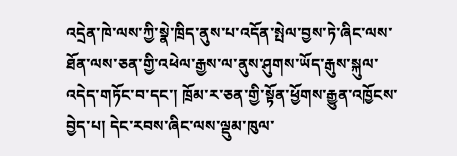འདྲེན་ཁེ་ལས་ཀྱི་སྣེ་ཁྲིད་ནུས་པ་འདོན་སྤེལ་བྱས་ཏེ་ཞིང་ལས་ཐོན་ལས་ཅན་གྱི་འཕེལ་རྒྱས་ལ་ནུས་ཤུགས་ཡོད་རྒུས་སྐུལ་འདེད་གཏོང་བ་དང་། ཁྲོམ་ར་ཅན་གྱི་སྟོན་ཕྱོགས་རྒྱུན་འཁྱོངས་བྱེད་པ། དེང་རབས་ཞིང་ལས་ལྡུམ་ཁུལ་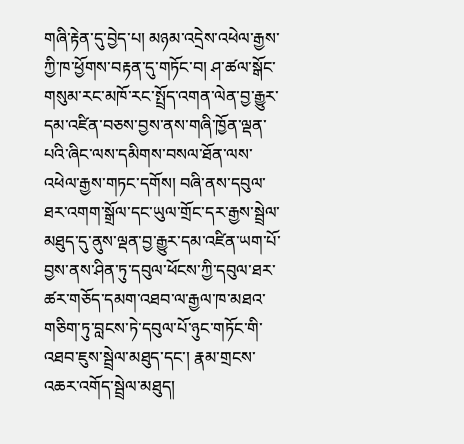གཞི་རྟེན་དུ་བྱེད་པ། མཉམ་འདྲེས་འཕེལ་རྒྱས་ཀྱི་ཁ་ཕྱོགས་བརྟན་དུ་གཏོང་བ། ཤ་ཚལ་སྒོང་གསུམ་རང་མཁོ་རང་སྤྲོད་འགན་ལེན་བྱ་རྒྱུར་དམ་འཛིན་བཅས་བྱས་ནས་གཞི་ཁྱོན་ལྡན་པའི་ཞིང་ལས་དམིགས་བསལ་ཐོན་ལས་འཕེལ་རྒྱས་གཏང་དགོས། བཞི་ནས་དབུལ་ཐར་འགག་སྒྲོལ་དང་ཡུལ་གྲོང་དར་རྒྱས་སྦྲེལ་མཐུད་དུ་ནུས་ལྡན་བྱ་རྒྱུར་དམ་འཛིན་ཡག་པོ་བྱས་ནས་ཤིན་ཏུ་དབུལ་ཕོངས་ཀྱི་དབུལ་ཐར་ཚར་གཅོད་དམག་འཐབ་ལ་རྒྱལ་ཁ་མཐའ་གཅིག་ཏུ་བླངས་ཏེ་དབུལ་པོ་ཉུང་གཏོང་གི་འཐབ་ཇུས་སྦྲེལ་མཐུད་དང་། རྣམ་གྲངས་འཆར་འགོད་སྦྲེལ་མཐུད།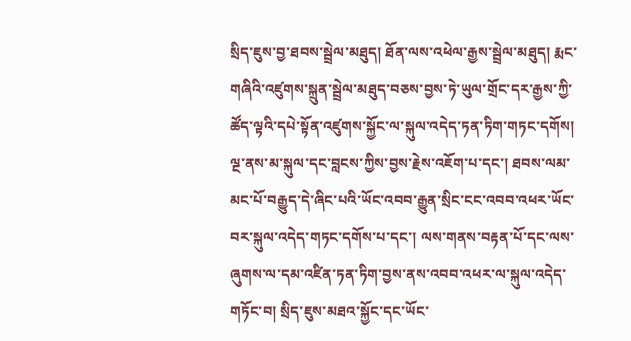སྲིད་ཇུས་བྱ་ཐབས་སྦྲེལ་མཐུད། ཐོན་ལས་འཕེལ་རྒྱས་སྦྲེལ་མཐུད། རྨང་གཞིའི་འཛུགས་སྐྲུན་སྦྲེལ་མཐུད་བཅས་བྱས་ཏེ་ཡུལ་གྲོང་དར་རྒྱས་ཀྱི་ཚོད་ལྟའི་དཔེ་སྟོན་འཛུགས་སྐྱོང་ལ་སྐུལ་འདེད་ཏན་ཏིག་གཏང་དགོས། ལྔ་ནས་མ་སྐུལ་དང་བླངས་ཀྱིས་བྱས་རྗེས་འཇོག་པ་དང་། ཐབས་ལམ་མང་པོ་བརྒྱུད་དེ་ཞིང་པའི་ཡོང་འབབ་རྒྱུན་སྲིང་ངང་འབབ་འཕར་ཡོང་བར་སྐུལ་འདེད་གཏང་དགོས་པ་དང་། ལས་གནས་བརྟན་པོ་དང་ལས་ཞུགས་ལ་དམ་འཛིན་ཏན་ཏིག་བྱས་ནས་འབབ་འཕར་ལ་སྐུལ་འདེད་གཏོང་བ། སྲིད་ཇུས་མཐའ་སྐྱོང་དང་ཡོང་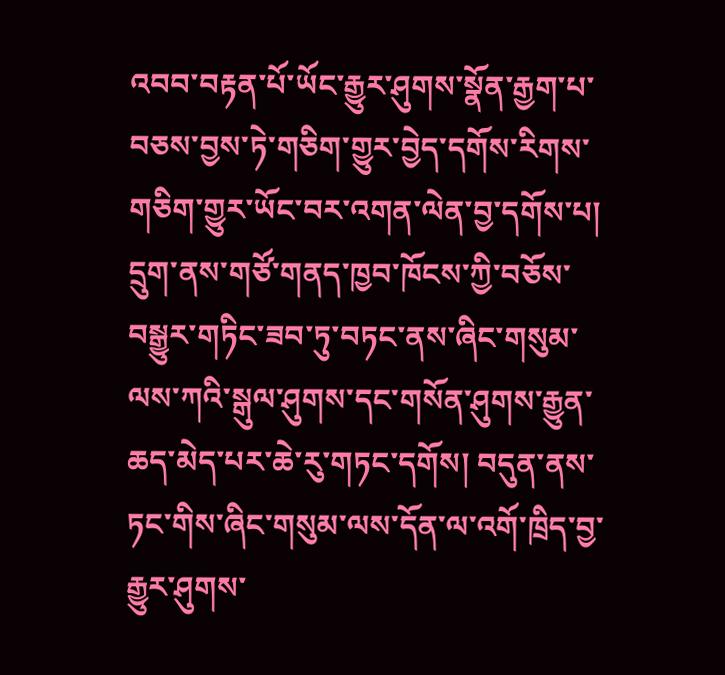འབབ་བརྟན་པོ་ཡོང་རྒྱུར་ཤུགས་སྣོན་རྒྱག་པ་བཅས་བྱས་ཏེ་གཅིག་གྱུར་བྱེད་དགོས་རིགས་གཅིག་གྱུར་ཡོང་བར་འགན་ལེན་བྱ་དགོས་པ། དྲུག་ནས་གཙོ་གནད་ཁྱབ་ཁོངས་ཀྱི་བཅོས་བསྒྱུར་གཏིང་ཟབ་ཏུ་བཏང་ནས་ཞིང་གསུམ་ལས་ཀའི་སྒུལ་ཤུགས་དང་གསོན་ཤུགས་རྒྱུན་ཆད་མེད་པར་ཆེ་རུ་གཏང་དགོས། བདུན་ནས་ཏང་གིས་ཞིང་གསུམ་ལས་དོན་ལ་འགོ་ཁྲིད་བྱ་རྒྱུར་ཤུགས་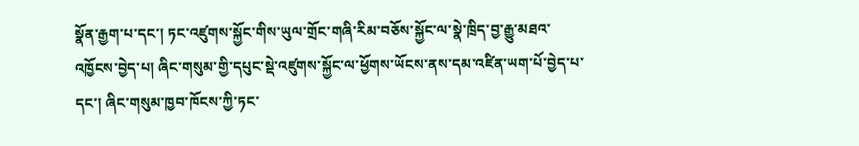སྣོན་རྒྱག་པ་དང་། ཏང་འཛུགས་སྐྱོང་གིས་ཡུལ་གྲོང་གཞི་རིམ་བཅོས་སྐྱོང་ལ་སྣེ་ཁྲིད་བྱ་རྒྱུ་མཐའ་འཁྱོངས་བྱེད་པ། ཞིང་གསུམ་གྱི་དཔུང་སྡེ་འཛུགས་སྐྱོང་ལ་ཕྱོགས་ཡོངས་ནས་དམ་འཛིན་ཡག་པོ་བྱེད་པ་དང་། ཞིང་གསུམ་ཁྱབ་ཁོངས་ཀྱི་ཏང་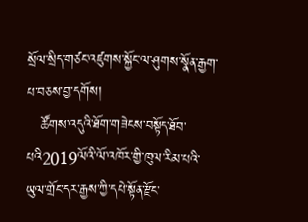སྲོལ་སྲིད་གཙང་འཛུགས་སྐྱོང་ལ་ཤུགས་སྣོན་རྒྱག་པ་བཅས་བྱ་དགོས།
   ཚོགས་འདུའི་ཐོག་གཟེངས་བསྟོད་ཐོབ་པའི2019ལོའི་ལོ་འཁོར་གྱི་ཁུལ་རིམ་པའི་ཡུལ་གྲོང་དར་རྒྱས་ཀྱི་དཔེ་སྟོན་རྫོང་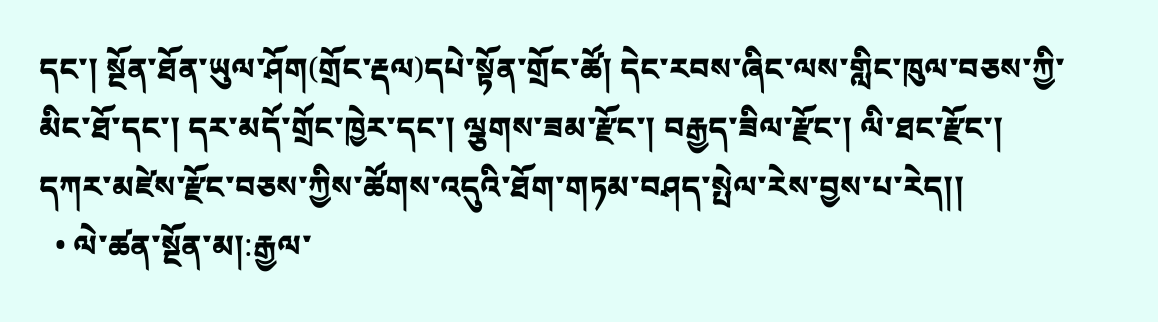དང་། སྔོན་ཐོན་ཡུལ་ཤོག(གྲོང་རྡལ)དཔེ་སྟོན་གྲོང་ཚོ། དེང་རབས་ཞིང་ལས་གླིང་ཁུལ་བཅས་ཀྱི་མིང་ཐོ་དང་། དར་མདོ་གྲོང་ཁྱེར་དང་། ལྕགས་ཟམ་རྫོང་། བརྒྱད་ཟིལ་རྫོང་། ལི་ཐང་རྫོང་། དཀར་མཛེས་རྫོང་བཅས་ཀྱིས་ཚོགས་འདུའི་ཐོག་གཏམ་བཤད་སྤེལ་རེས་བྱས་པ་རེད།།
  • ལེ་ཚན་སྔོན་མ།:རྒྱལ་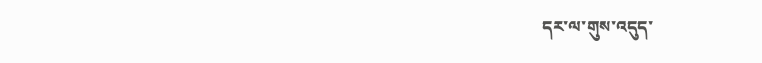དར་ལ་གུས་འདུད་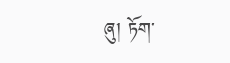ཞུ། ཏོག་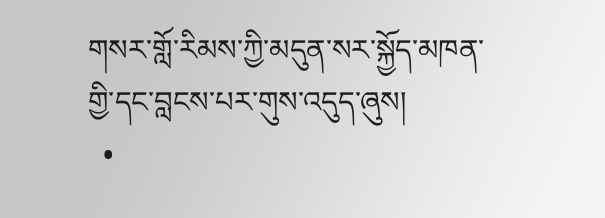གསར་གློ་རིམས་ཀྱི་མདུན་སར་སྐྱོད་མཁན་གྱི་དང་བླངས་པར་གུས་འདུད་ཞུས།
  •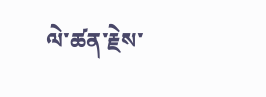ལེ་ཚན་རྗེས་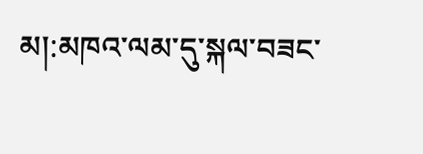མ།:མཁའ་ལམ་དུ་སྐལ་བཟང་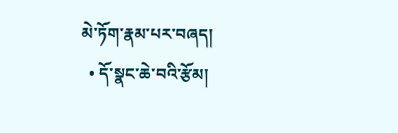མེ་ཏོག་རྣམ་པར་བཞད།
  • དོ་སྣང་ཆེ་བའི་རྩོམ།